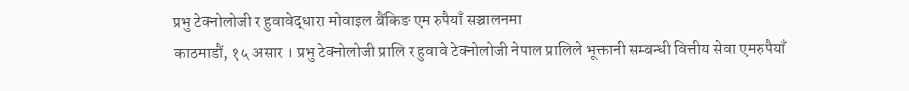प्रभु टेक्नोलोजी र हुवावेद्धारा मोवाइल बैंकिङ एम रुपैयाँ सञ्चालनमा
काठमाडौं, १५ असार । प्रभु टेक्नोलोजी प्रालि र हुवावे टेक्नोलोजी नेपाल प्रालिले भूक्तानी सम्बन्धी वित्तीय सेवा एमरुपैयाँ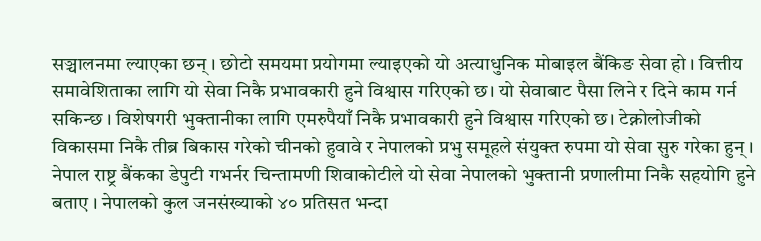सञ्चालनमा ल्याएका छन् । छोटो समयमा प्रयोगमा ल्याइएको यो अत्याधुनिक मोबाइल बैंकिङ सेवा हो । वित्तीय समावेशिताका लागि यो सेवा निकै प्रभावकारी हुने विश्वास गरिएको छ। यो सेवाबाट पैसा लिने र दिने काम गर्न सकिन्छ । विशेषगरी भुक्तानीका लागि एमरुपैयाँ निकै प्रभावकारी हुने विश्वास गरिएको छ। टेक्नोलोजीको विकासमा निकै तीब्र बिकास गरेको चीनको हुवावे र नेपालको प्रभु समूहले संयुक्त रुपमा यो सेवा सुरु गरेका हुन् । नेपाल राष्ट्र बैंकका डेपुटी गभर्नर चिन्तामणी शिवाकोटीले यो सेवा नेपालको भुक्तानी प्रणालीमा निकै सहयोगि हुने बताए । नेपालको कुल जनसंख्याको ४० प्रतिसत भन्दा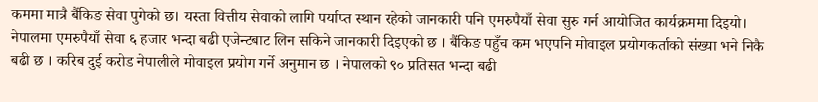कममा मात्रै बैंकिङ सेवा पुगेको छ। यस्ता वित्तीय सेवाको लागि पर्याप्त स्थान रहेको जानकारी पनि एमरुपैयाँ सेवा सुरु गर्न आयोजित कार्यक्रममा दिइयो। नेपालमा एमरुपैयाँ सेवा ६ हजार भन्दा बढी एजेन्टबाट लिन सकिने जानकारी दिइएको छ । बैंकिङ पहुँच कम भएपनि मोवाइल प्रयोगकर्ताको संख्या भने निकै बढी छ । करिब दुई करोड नेपालीले मोवाइल प्रयोग गर्ने अनुमान छ । नेपालको ९० प्रतिसत भन्दा बढी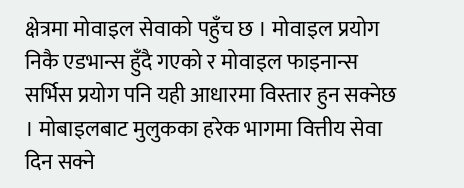क्षेत्रमा मोवाइल सेवाको पहुँच छ । मोवाइल प्रयोग निकै एडभान्स हुँदै गएको र मोवाइल फाइनान्स सर्भिस प्रयोग पनि यही आधारमा विस्तार हुन सक्नेछ । मोबाइलबाट मुलुकका हरेक भागमा वित्तीय सेवा दिन सक्ने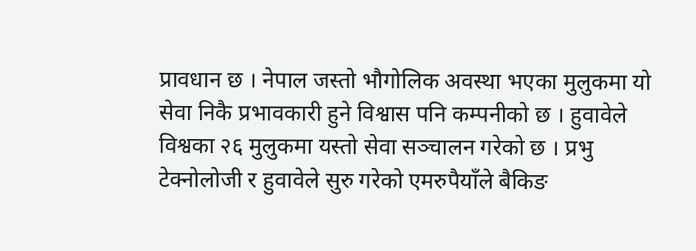प्रावधान छ । नेपाल जस्तो भौगोलिक अवस्था भएका मुलुकमा यो सेवा निकै प्रभावकारी हुने विश्वास पनि कम्पनीको छ । हुवावेले विश्वका २६ मुलुकमा यस्तो सेवा सञ्चालन गरेको छ । प्रभु टेक्नोलोजी र हुवावेले सुरु गरेको एमरुपैयाँले बैकिङ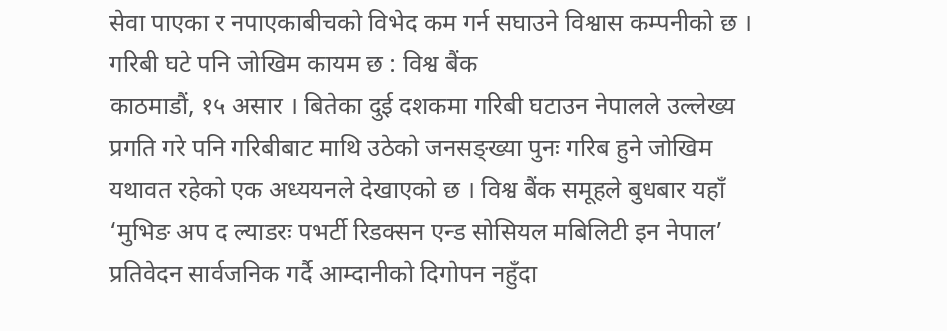सेवा पाएका र नपाएकाबीचको विभेद कम गर्न सघाउने विश्वास कम्पनीको छ ।
गरिबी घटे पनि जोखिम कायम छ : विश्व बैंक
काठमाडौं, १५ असार । बितेका दुई दशकमा गरिबी घटाउन नेपालले उल्लेख्य प्रगति गरे पनि गरिबीबाट माथि उठेको जनसङ्ख्या पुनः गरिब हुने जोखिम यथावत रहेको एक अध्ययनले देखाएको छ । विश्व बैंक समूहले बुधबार यहाँ ‘मुभिङ अप द ल्याडरः पभर्टी रिडक्सन एन्ड सोसियल मबिलिटी इन नेपाल’ प्रतिवेदन सार्वजनिक गर्दै आम्दानीको दिगोपन नहुँदा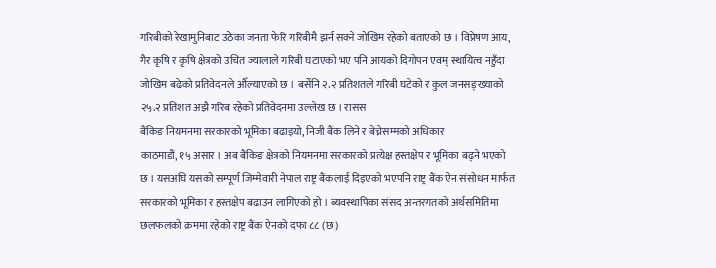गरिबीको रेखामुनिबाट उठेका जनता फेरि गरिबीमै झर्न सक्ने जोखिम रहेको बताएको छ । विप्रेषण आय, गैर कृषि र कृषि क्षेत्रको उचित ज्यालाले गरिबी घटाएको भए पनि आयको दिगोपन एवम् स्थायित्व नहुँदा जोखिम बढेको प्रतिवेदनले औँल्याएको छ । बर्सेनि २.२ प्रतिशतले गरिबी घटेको र कुल जनसङ्ख्याको २५.२ प्रतिशत अझै गरिब रहेको प्रतिवेदनमा उल्लेख छ । रासस
बैंकिङ नियमनमा सरकारको भूमिका बढाइयो, निजी बैंक लिने र बेच्नेसम्मको अधिकार
काठमाडौं, १५ असार । अब बैंकिङ क्षेत्रको नियमनमा सरकारको प्रत्येक्ष हस्तक्षेप र भूमिका बढ्ने भएको छ । यसअघि यसको सम्पूर्ण जिम्मेवारी नेपाल राष्ट्र बैंकलाई दिइएको भएपनि राष्ट्र बैंक ऐन संसोधन मार्फत सरकारको भूमिका र हस्तक्षेप बढाउन लागिएको हो । ब्यवस्थापिका संसद अन्तरगतको अर्थसमितिमा छलफलको क्रममा रहेको राष्ट्र बैंक ऐनको दफा ८८ (छ)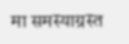मा समस्याग्रस्त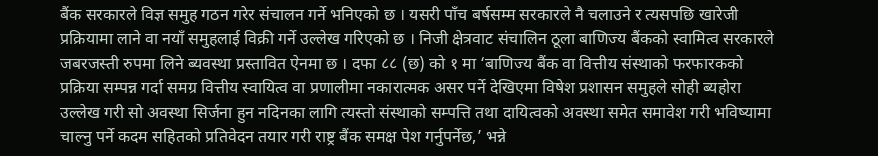बैंक सरकारले विज्ञ समुह गठन गरेर संचालन गर्ने भनिएको छ । यसरी पाँच बर्षसम्म सरकारले नै चलाउने र त्यसपछि खारेजी प्रक्रियामा लाने वा नयाँ समुहलाई विक्री गर्ने उल्लेख गरिएको छ । निजी क्षेत्रवाट संचालिन ठूला बाणिज्य बैंकको स्वामित्व सरकारले जबरजस्ती रुपमा लिने ब्यवस्था प्रस्तावित ऐनमा छ । दफा ८८ (छ) को १ मा ‘बाणिज्य बैंक वा वित्तीय संस्थाको फरफारकको प्रक्रिया सम्पन्न गर्दा समग्र वित्तीय स्वायित्व वा प्रणालीमा नकारात्मक असर पर्ने देखिएमा विषेश प्रशासन समुहले सोही ब्यहोरा उल्लेख गरी सो अवस्था सिर्जना हुन नदिनका लागि त्यस्तो संस्थाको सम्पत्ति तथा दायित्वको अवस्था समेत समावेश गरी भविष्यामा चाल्नु पर्ने कदम सहितको प्रतिवेदन तयार गरी राष्ट्र बैंक समक्ष पेश गर्नुपर्नेछ,’ भन्ने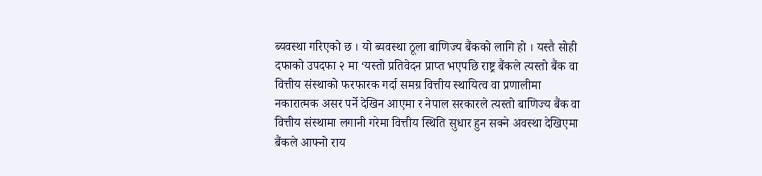ब्यवस्था गरिएको छ । यो ब्यवस्था ठूला बाणिज्य बैंकको लागि हो । यस्तै सोही दफाको उपदफा २ मा ‘यस्तो प्रतिवेदन प्राप्त भएपछि राष्ट्र बैंकले त्यस्तो बैंक वा वित्तीय संस्थाको फरफारक गर्दा समग्र वित्तीय स्थायित्व वा प्रणालीमा नकारात्मक असर पर्ने देखिन आएमा र नेपाल सरकारले त्यस्तो बाणिज्य बैंक वा वित्तीय संस्थामा लगानी गरेमा वित्तीय स्थिति सुधार हुन सक्ने अवस्था देखिएमा बैंकले आफ्नो राय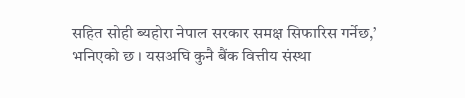सहित सोही ब्यहोरा नेपाल सरकार समक्ष सिफारिस गर्नेछ,’ भनिएको छ । यसअघि कुनै बैंक वित्तीय संस्था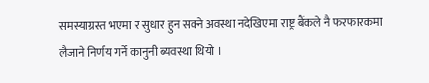समस्याग्रस्त भएमा र सुधार हुन सक्ने अवस्था नदेखिएमा राष्ट्र बैंकले नै फरफारकमा लैजाने निर्णय गर्ने कानुनी ब्यवस्था थियो ।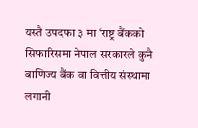यस्तै उपदफा ३ मा ‘राष्ट्र बैंकको सिफारिसमा नेपाल सरकारले कुनै बाणिज्य बैंक वा वित्तीय संस्थामा लगानी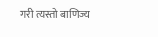गरी त्यस्तो बाणिज्य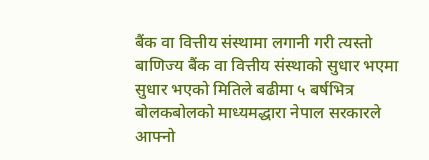बैंक वा वित्तीय संस्थामा लगानी गरी त्यस्तो बाणिज्य बैंक वा वित्तीय संस्थाको सुधार भएमा सुधार भएको मितिले बढीमा ५ बर्षभित्र बोलकबोलको माध्यमद्धारा नेपाल सरकारले आफ्नो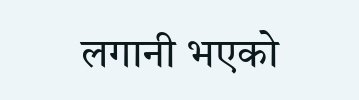लगानी भएको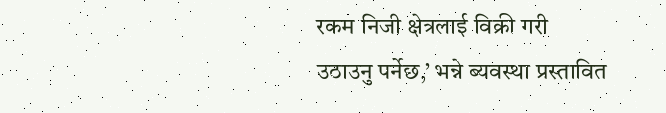रकम निजी क्षेत्रलाई विक्री गरी उठाउनु पर्नेछ,’ भन्ने ब्यवस्था प्रस्तावित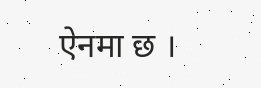ऐनमा छ ।